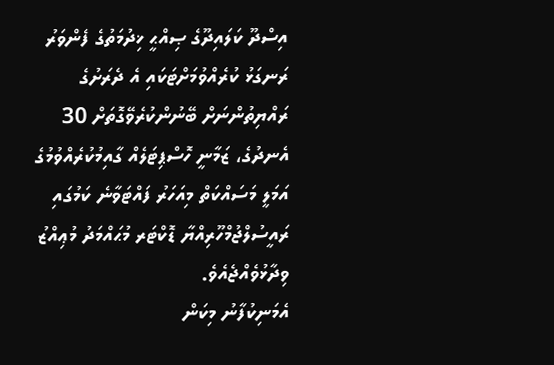އިސްދޫ ކަލައިދޫގެ ޞިއްޙީ ޚިދުމަތުގެ ފެންވަރު ރަނގަޅު ކުރެއްވުމަށްޓަކައި އެ ދެރަށުގެ ރައްޔިތުންނަށް ބޭނުންކުރެވޭގޮތަށް 30 އެނދުގެ، ޒަމާނީ ހޮސްޕިޓަލެއް ގާއިމުކުރެއްވުމުގެ އަމަލީ މަސައްކަތް މިއަހަރު ފައްޓަވާނެ ކަމުގައި ރައީސުލްޖުމްހޫރިއްޔާ ޑޮކްޓަރ މުޙައްމަދު މުޢިއްޒު ވިދާޅުވެއްޖެއެވެ.
އެމަނިކުފާނު މިކަން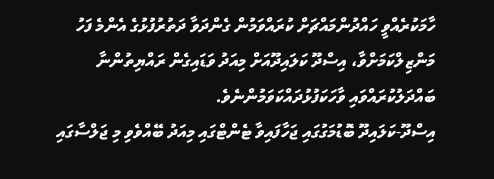ހާމަކުރެއްވީ ހައްދުންމައްޗަށް ކުރައްވަމުން ގެންދަވާ ދަތުރުފުޅުގެ އެންމެ ފަހު މަންޒިލްކަމަށްވާ، އިސްދޫ ކަލައިދޫއަށް މިއަދު ވަޑައިގެން ރައްޔިތުންނާ ބައްދަލުކުރައްވައި ވާހަކަފުޅުދައްކަވަމުންނެވެ.
އިސްދޫ-ކަލައިދޫ ބޮޑުމަގުގައި ޖަހާފައިވާ ޓެންޓްގައި މިއަދު ބޭއްވެވި މި ޖަލްސާގައި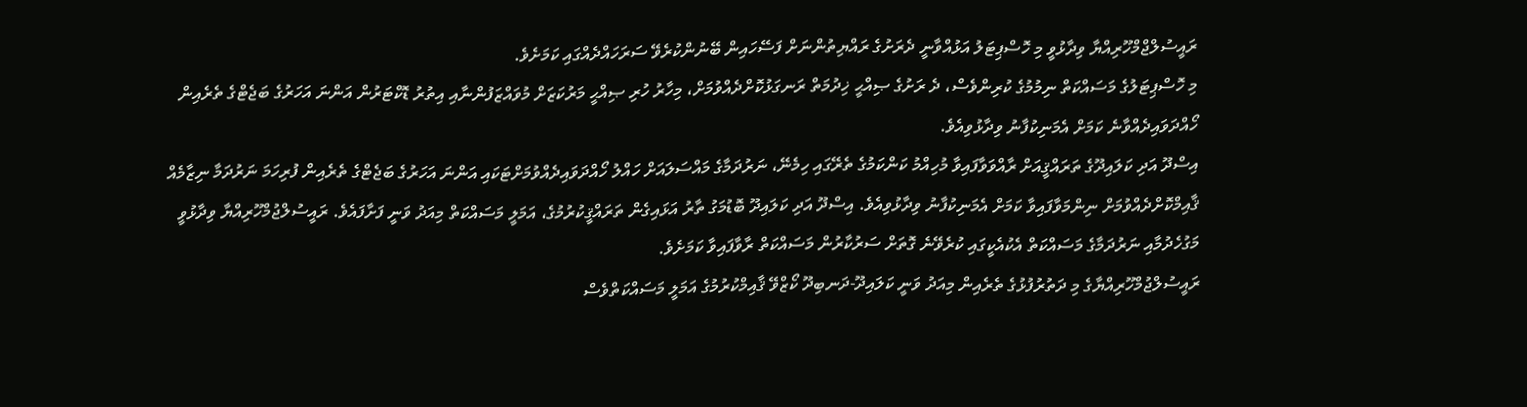ރައީސުލްޖްމްހޫރިއްޔާ ވިދާޅުވީ މި ހޮސްޕިޓަލު އަޅުއްވާނީ ދެރަށުގެ ރައްޔިތުންނަށް ފަސޭހައިން ބޭނުންކުރެވޭ ސަރަހައްދެއްގައި ކަމަށެވެ.
މި ހޮސްޕިޓަލުގެ މަސައްކަތް ނިމުމުގެ ކުރިންވެސް، ދެ ރަށުގެ ޞިއްޙީ ޚިދުމަތް ރަނގަޅުކޮށްދެއްވުމަށް، މިހާރު ހުރި ޞިއްޙީ މަރުކަޒަށް މުވައްޒަފުންނާއި އިތުރު ޑޮކްޓަރުން އަންނަ އަހަރުގެ ބަޖެޓްގެ ތެރެއިން ހޯއްދަވައިދެއްވާނެ ކަމަށް އެމަނިކުފާނު ވިދާޅުވިއެވެ.
އިސްދޫ އަދި ކަލައިދޫގެ ތަރައްޤީއަށް ރާއްވަވާފައިވާ މުހިއްމު ކަންކަމުގެ ތެރޭގައި ހިމެނޭ، ނަރުދަމާގެ މައްސަލައަށް ހައްލު ހޯއްދަވައިދެއްވުމަށްޓަކައި އަންނަ އަހަރުގެ ބަޖެޓްގެ ތެރެއިން ފުރިހަމަ ނަރުދަމާ ނިޒާމެއް ޤާއިމްކޮށްދެއްވުމަށް ނިންމަވާފައިވާ ކަމަށް އެމަނިކުފާނު ވިދާޅުވިއެވެ. އިސްދޫ އަދި ކަލައިދޫ ބޮޑުމަގު ތާރު އަޅައިގެން ތަރައްޤީކުރުމުގެ، އަމަލީ މަސައްކަތް މިއަދު ވަނީ ފަށާފައެވެ. ރައީސުލްޖުމްހޫރިއްޔާ ވިދާޅުވީ މަގުހެދުމާއި ނަރުދަމާގެ މަސައްކަތް އެކުއެކީގައި ކުރެވޭނެ ގޮތަށް ސަރުކާރުން މަސައްކަތް ރާވާފައިވާ ކަމަށެވެ.
ރައީސުލްޖުމްހޫރިއްޔާގެ މި ދަތުރުފުޅުގެ ތެރެއިން މިއަދު ވަނީ ކަލައިދޫ-ދަނބިދޫ ކޯޒްވޭ ޤާއިމްކުރުމުގެ އަމަލީ މަސައްކަތްވެސް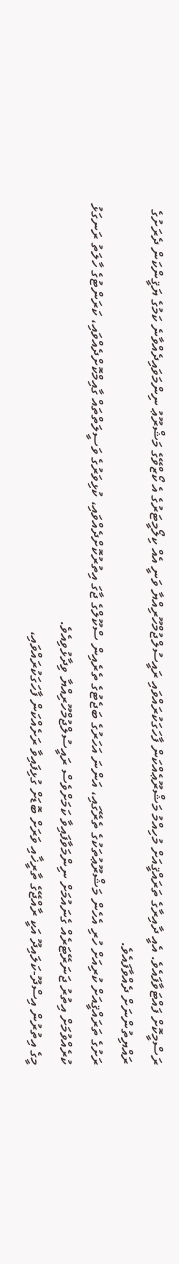ރަސްމީކޮށް ފައްޓަވާފައެވެ. އެއީ ދާއިރާގެ ތަރައްޤީއަށް މުހިއްމު މަޝްރޫޢެއްކަން ފާހަގަކުރައްވައި ރައީސުލްޖުމްހޫރިއްޔާ ވަނީ އެއް ކިލޯމީޓަރުގެ އެ ކޯޒްވޭގެ މަޝްރޫޢު ނިންމަވައިދެއްވާނެ ކަމުގެ ޔަޤީންކަން ދެރަށުގެ ރައްޔިތުންނަށް ދެއްވާފައެވެ.
ރަށުގެ ތަރައްޤީއަށް ކުރިއަށް ހުރި އެހެން މަޝްރޫޢުތަކުގެ ތެރޭގައި، އަންނަ އަހަރުގެ ބަޖެޓުގެ ތެރެއިން ސްކޫލްގެ ޖާގަ އިތުރުކޮށްދެއްވައި، ކުޅިވަރުގެ ވަސީލަތްތައް ގާއިމްކޮށްދެއްވައި، ކަރަންޓުގެ ހާލަތު ރަނގަޅު ކުރެއްވުމަށް އިތުރު ޖަނަރޭޓަރެއް ގެނައުމަށް ނިންމަވާފައިވާ ކަމަށްވެސް ރައީސުލްޖުމްހޫރިއްޔާ ވިދާޅުވިއެވެ.
މީގެ އިތުރުން އިސްދޫ-ކަލައިދޫ އަކީ ރާއްޖޭގެ ތާރީޚާއި ވަރަށް ބޮޑަށް ގުޅިފައިވާ ރަށެއްކަން ފާހަގަކުރައްވައި،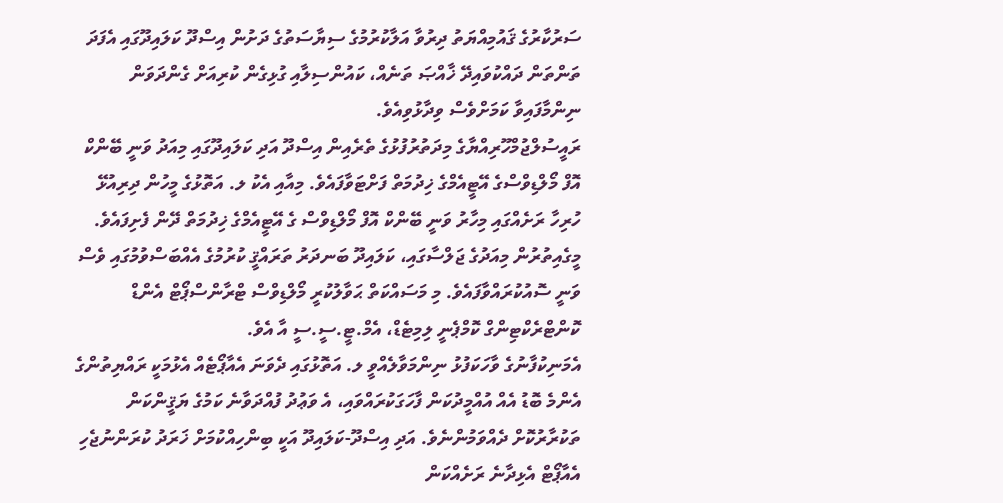ސަރުކާރުގެ ޤައުމިއްޔަތު ދިރުވާ އަލާކުރުމުގެ ސިޔާސަތުގެ ދަށުން އިސްދޫ ކަލައިދޫގައި އެފަދަ ތަންތަން ދައްކުވައިދޭ ޚާއްޞަ ތަނެއް، ކައުންސިލާއި ގުޅިގެން ކުރިއަށް ގެންދަވަން ނިންމާފައިވާ ކަމަށްވެސް ވިދާޅުވިއެވެ.
ރައީސުލްޖުމްހޫރިއްޔާގެ މިދަތުރުފުޅުގެ ތެރެއިން އިސްދޫ އަދި ކަލައިދޫގައި މިއަދު ވަނީ ބޭންކް އޮފް މޯލްޑިވްސްގެ އޭޓީއެމްގެ ޚިދުމަތް ފަށްޓަވާފައެވެ. މިއާއި އެކު ލ. އަތޮޅުގެ މީހުން ދިރިއުޅޭ ހުރިހާ ރަށެއްގައި މިހާރު ވަނީ ބޭންކް އޮފް މޯލްޑިވްސް ގެ އޭޓީއެމްގެ ޚިދުމަތް ދޭން ފެށިފައެވެ.
މީގެއިތުރުން މިއަދުގެ ޖަލްސާގައި، ކަލައިދޫ ބަނދަރު ތަރައްޤީ ކުރުމުގެ އެއްބަސްވުމުގައި ވެސް ވަނީ ސޮއުކުރައްވާފައެވެ. މި މަސައްކަތް ޙަވާލުކުރީ މޯލްޑިވްސް ޓްރާންސްޕޯޓް އެންޑް ކޮންޓްރެކްޓިންގް ކޮމްޕެނީ ލިމިޓެޑް، އެމް.ޓީ.ސީ.ސީ އާ އެވެ.
އެމަނިކުފާނުގެ ވާހަކަފުޅު ނިންމަވާލެއްވީ ލ. އަތޮޅުގައި ދެވަނަ އެއާޕޯޓެއް އެޅުމަކީ ރައްޔިތުންގެ އެންމެ ބޮޑު އެއް އުއްމީދުކަން ފާހަގަކުރައްވައި، އެ ވަޢުދު ފުއްދަވާނެ ކަމުގެ ޔަޤީންކަން ތަކުރާރުކޮށް ދެއްވަމުންނެވެ. އަދި އިސްދޫ-ކަލައިދޫ އަކީ ބިންހިއްކުމަށް ޚަރަދު ކުރަންނުޖެހި އެއާޕޯޓް އެޅިދާނެ ރަށެއްކަން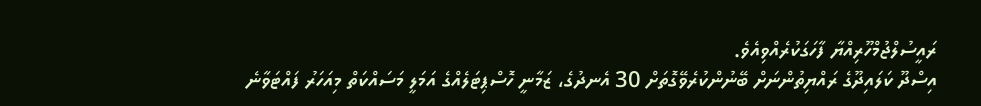ރައީސުލްޖުމްހޫރިއްޔާ ފާހަގަކުރެއްވިއެވެ.
އިސްދޫ ކަލައިދޫގެ ރައްޔިތުންނަށް ބޭނުންކުރެވޭގޮތަށް 30 އެނދުގެ، ޒަމާނީ ހޮސްޕިޓަލެއްގެ އަމަލީ މަސައްކަތް މިއަހަރު ފައްޓަވާނެ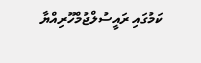ކަމުގައި ރައީސުލްޖުމްހޫރިއްޔާ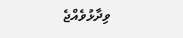ވިދާޅުވެއްޖެ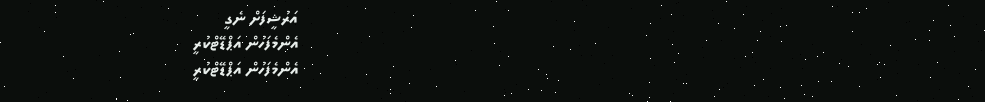އަރުޝީފަށް ނެގީ
އެންމެފަހުން އަޕްޑޭޓްކުރީ
އެންމެފަހުން އަޕްޑޭޓްކުރީ